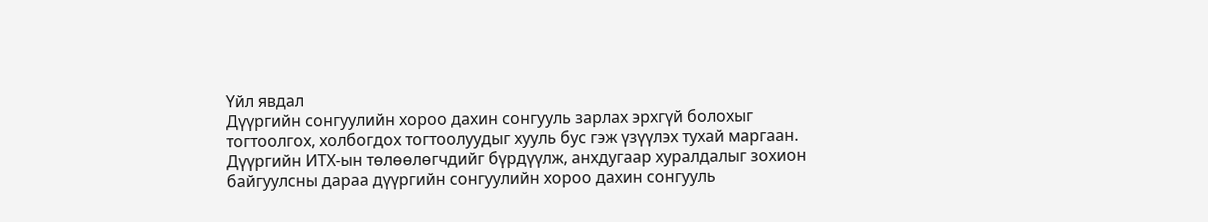Үйл явдал
Дүүргийн сонгуулийн хороо дахин сонгууль зарлах эрхгүй болохыг тогтоолгох, холбогдох тогтоолуудыг хууль бус гэж үзүүлэх тухай маргаан. Дүүргийн ИТХ-ын төлөөлөгчдийг бүрдүүлж, анхдугаар хуралдалыг зохион байгуулсны дараа дүүргийн сонгуулийн хороо дахин сонгууль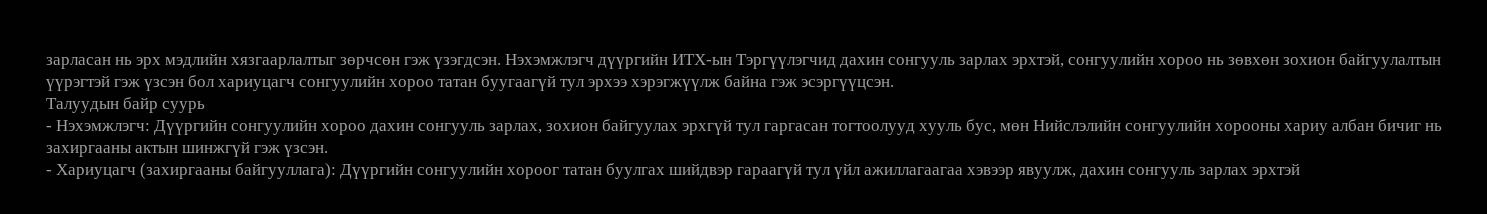зарласан нь эрх мэдлийн хязгаарлалтыг зөрчсөн гэж үзэгдсэн. Нэхэмжлэгч дүүргийн ИТХ-ын Тэргүүлэгчид дахин сонгууль зарлах эрхтэй, сонгуулийн хороо нь зөвхөн зохион байгуулалтын үүрэгтэй гэж үзсэн бол хариуцагч сонгуулийн хороо татан буугаагүй тул эрхээ хэрэгжүүлж байна гэж эсэргүүцсэн.
Талуудын байр суурь
- Нэхэмжлэгч: Дүүргийн сонгуулийн хороо дахин сонгууль зарлах, зохион байгуулах эрхгүй тул гаргасан тогтоолууд хууль бус, мөн Нийслэлийн сонгуулийн хорооны хариу албан бичиг нь захиргааны актын шинжгүй гэж үзсэн.
- Хариуцагч (захиргааны байгууллага): Дүүргийн сонгуулийн хороог татан буулгах шийдвэр гараагүй тул үйл ажиллагаагаа хэвээр явуулж, дахин сонгууль зарлах эрхтэй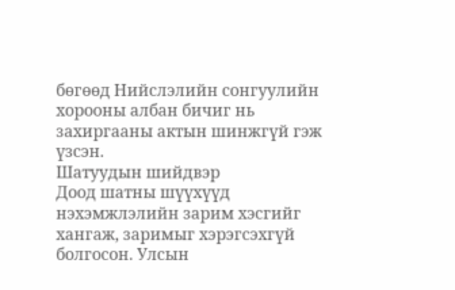бөгөөд Нийслэлийн сонгуулийн хорооны албан бичиг нь захиргааны актын шинжгүй гэж үзсэн.
Шатуудын шийдвэр
Доод шатны шүүхүүд нэхэмжлэлийн зарим хэсгийг хангаж, заримыг хэрэгсэхгүй болгосон. Улсын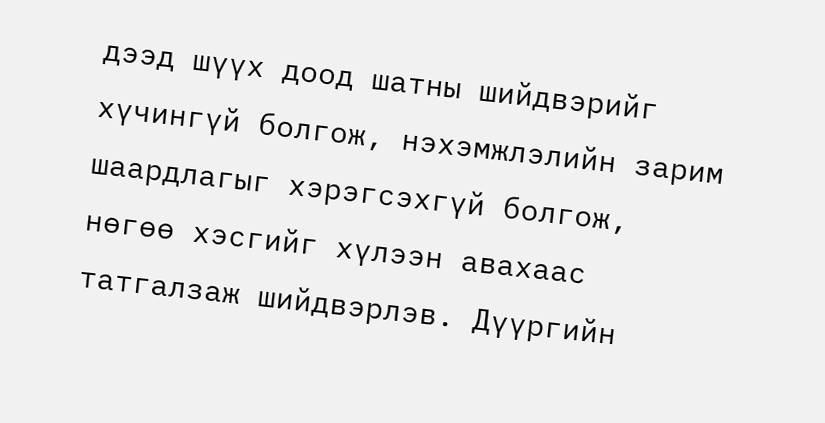дээд шүүх доод шатны шийдвэрийг хүчингүй болгож, нэхэмжлэлийн зарим шаардлагыг хэрэгсэхгүй болгож, нөгөө хэсгийг хүлээн авахаас татгалзаж шийдвэрлэв. Дүүргийн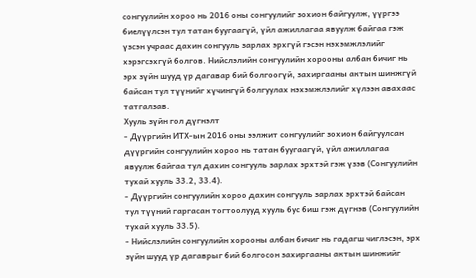сонгуулийн хороо нь 2016 оны сонгуулийг зохион байгуулж, үүргээ биелүүлсэн тул татан буугаагүй, үйл ажиллагаа явуулж байгаа гэж үзсэн учраас дахин сонгууль зарлах эрхгүй гэсэн нэхэмжлэлийг хэрэгсэхгүй болгов. Нийслэлийн сонгуулийн хорооны албан бичиг нь эрх зүйн шууд үр дагавар бий болгоогүй, захиргааны актын шинжгүй байсан тул түүнийг хүчингүй болгуулах нэхэмжлэлийг хүлээн авахаас татгалзав.
Хууль зүйн гол дүгнэлт
- Дүүргийн ИТХ-ын 2016 оны ээлжит сонгуулийг зохион байгуулсан дүүргийн сонгуулийн хороо нь татан буугаагүй, үйл ажиллагаа явуулж байгаа тул дахин сонгууль зарлах эрхтэй гэж үзэв (Сонгуулийн тухай хууль 33.2, 33.4).
- Дүүргийн сонгуулийн хороо дахин сонгууль зарлах эрхтэй байсан тул түүний гаргасан тогтоолууд хууль бус биш гэж дүгнэв (Сонгуулийн тухай хууль 33.5).
- Нийслэлийн сонгуулийн хорооны албан бичиг нь гадагш чиглэсэн, эрх зүйн шууд үр дагаврыг бий болгосон захиргааны актын шинжийг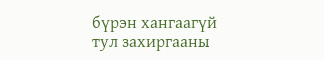бүрэн хангаагүй тул захиргааны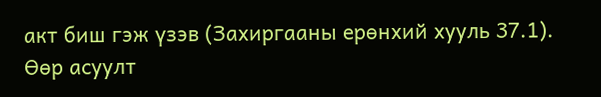акт биш гэж үзэв (Захиргааны ерөнхий хууль 37.1).
Өөр асуулт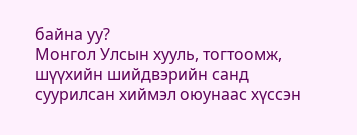байна уу?
Монгол Улсын хууль, тогтоомж, шүүхийн шийдвэрийн санд суурилсан хиймэл оюунаас хүссэн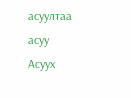асуултаа асуу
Асуух